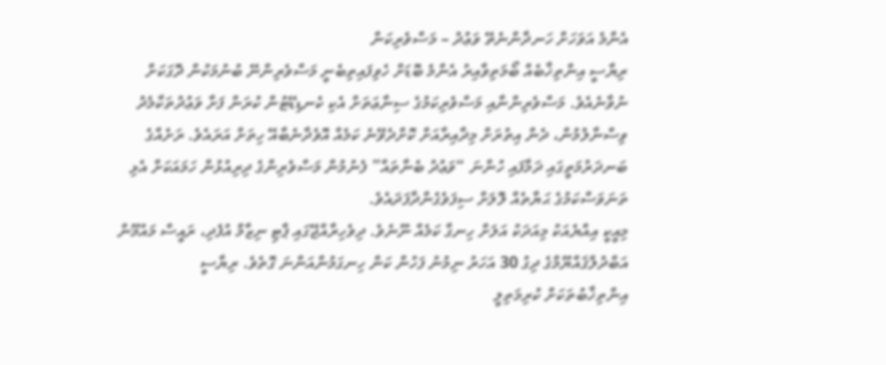އެންމެ އަވަހަށް ހަނދާންނެތޭ ވަޢުދު – މަސްވެރިކަން
ރިޔާސީ އިންތިޚާބެއް ބޯމަތިވާއިރު އެންމެ ބޮޑަށް ހެވިފައިތިބެނީ މަސްވެރިންނޭ ބުނުމަކުން ދޮގަކަށް ނުވާނެއެވެ. މަސްވެރިންނާއި މަސްވެރިކަމުގެ ސިނާޢަތަށް އެކި ކެނޑިޑޭޓުން ކުރަން ފަށާ ވަޢުދުތަކާމެދު ވިސްނާލުމުން، ދެން އިތުރަށް މިދާއިރާއަށް ކޮށްދެވޭނެ ކަމެއް އޮވެދާނެބާއޭ ހިތަށް އަރައެވެ. ރަށެއްގެ ބަނދަރުމަތީގައި ދަމާފައި ހުންނަ “ވަޢުދު ބެނާތައް” ފެނުމުން މަސްވެރިންގެ ދިރިއުޅުން ހަމައަކަށް އެޅި ތަނަވަސްކަމުގެ ޙަޔާތެއް ލޮލަށް ސިފަވެގެންދާފަދައެވެ.
މިއީކީ އިއްޔެއަކު މިއަދަކު އަލަށް ހިނގާ ކަމެއް ނޫނެވެ. ދިވެހިރާއްޖޭގައި ޕާޓި ނިޒާމް އުފެދި، ރައީސް މައުމޫން އަބްދުލްޤައްޔޫމްގެ ދިގު 30 އަހަރު ނިމުނު ފަހުން ކަން ހިނގަމުންއަންނަ ގޮތެވެ. ރިޔާސީ އިންތިޚާބުތަކަށް ކުރިމަތިލީ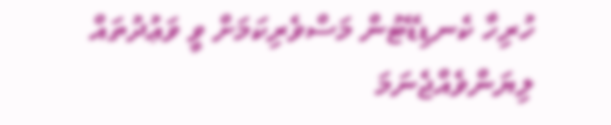ހުރިހާ ކެނޑިޑޭޓުން މަސްވެރިކަމަށް ވީ ވަޢުދުތައް ލިޔަންވެއްޖެނަމަ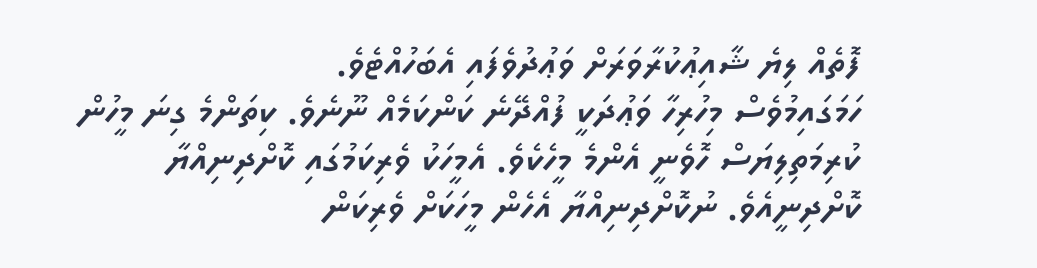ފޮތެއް ލިޔެ ޝާއިޢުކުރާވަރަށް ވަޢުދުވެފައި އެބަހުއްޓެވެ.
ހަމަގައިމުވެސް މިހުރިހާ ވަޢުދަކީ ފުއްދޭނެ ކަންކަމެއް ނޫނެވެ. ކިތަންމެ ގިނަ މީހުން ކުރިމަތިލިޔަސް ހޮވެނީ އެންމެ މީހެކެވެ. އެމީހަކު ވެރިކަމުގައި ކޮށްދިނިއްޔާ ކޮށްދިނީއެވެ. ނުކޮށްދިނިއްޔާ އެހެން މީހަކަށް ވެރިކަން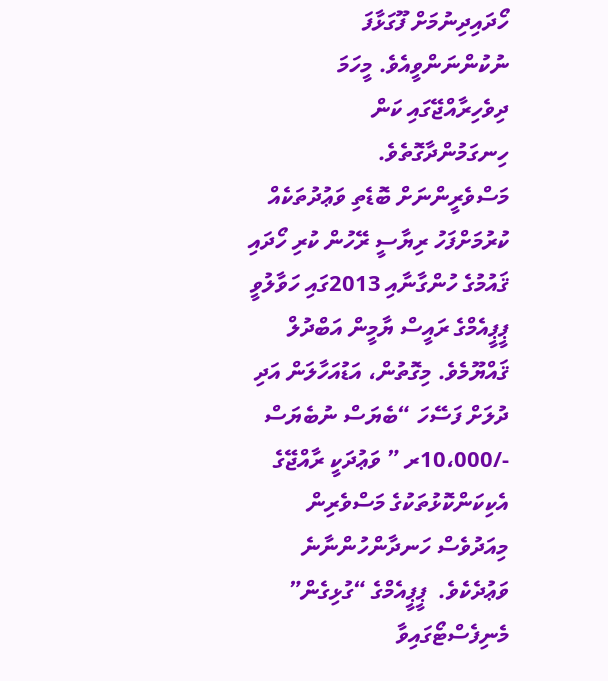ހޯދައިދިނުމަށް ފޫގަޅާފަ ނުކުންނަންވީއެވެ. މީހަމަ ދިވެހިރާއްޖޭގައި ކަން ހިނގަމުންދާގޮތެވެ.
މަސްވެރީންނަށް ބޮޑެތި ވަޢުދުތަކެއް ކުރުމަށްފަހު ރިޔާސީ ރޭހުން ކުރި ހޯދައި ޤައުމުގެ ހުންގާނާއި 2013ގައި ހަވާލުވީ ޕީޕީއެމްގެ ރައީސް ޔާމީން އަބްދުލް ޤައްޔޫމެވެ. މިގޮތުން، އަޑުއަހާލަން އަދި ދުލަށް ފަސޭހަ “ބެޔަސް ނުބެޔަސް -/10،000ރ ” ވަޢުދަކީ ރާއްޖޭގެ އެކިކަންކޮޅުތަކުގެ މަސްވެރިން މިއަދުވެސް ހަނދާންހުންނާނެ ވަޢުދެކެވެ.  ޕީޕީއެމްގެ “ގުޅިގެން” މެނިފެސްޓޯގައިވާ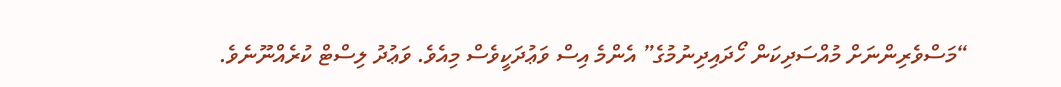“މަސްވެރިންނަށް މުއްސަދިކަން ހޯދައިދިނުމުގެ” އެންމެ އިސް ވަޢުދަކީވެސް މިއެވެ. ވަޢުދު ލިސްޓް ކުރެއްނޫނެވެ.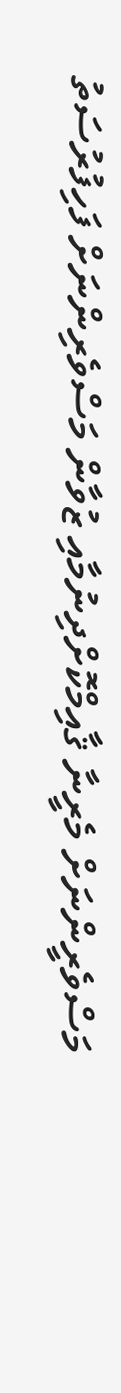މަސްވެރީންނަށް މެރީނާ ޤާއިމްކޮށްދިނުމާއި ޒުވާން މަސްވެރިންނަށް ފަހިފުރުސަތު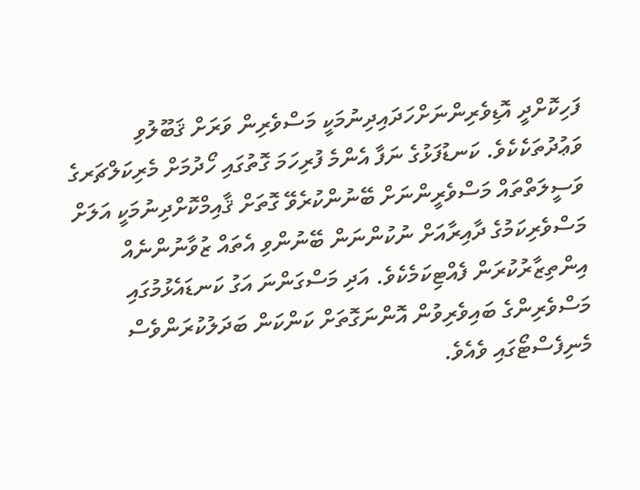ފަހިކޮށްދީ އޮޑިވެރިންނަށްހަދައިދިނުމަކީ މަސްވެރިން ވަރަށް ޤަބޫލުވި ވަޢުދުތަކެކެވެ. ކަނޑުފަޅުގެ ނަފާ އެންމެ ފުރިހަމަ ގޮތުގައި ހޯދުމަށް މެރިކަލްޗަރގެ ވަސީލަތްތައް މަސްވެރީންނަށް ބޭނުންކުރެވޭ ގޮތަށް ޤާއިމްކޮށްދިނުމަކީ އަލަށް މަސްވެރިކަމުގެ ދާއިރާއަށް ނުކުންނަން ބޭނުންވި އެތައް ޒުވާނުންނެއް އިންތިޒާރުކުރަން ފެއްޓިކަމެކެވެ. އަދި މަސްގަންނަ އަގު ކަނޑައެޅުމުގައި މަސްވެރިންގެ ބައިވެރިވުން އޮންނަގޮތަށް ކަންކަން ބަދަލުކުރަންވެސް މެނިފެސްޓޯގައި ވެއެވެ.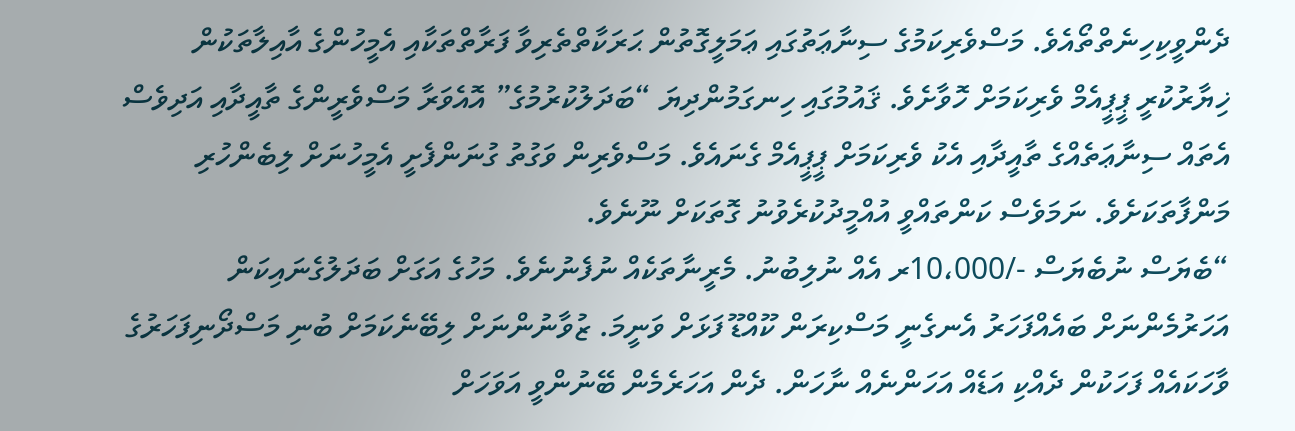ދެންވީކިހިނެތްތޯއެވެ. މަސްވެރިކަމުގެ ސިނާޢަތުގައި ޢަމަލީގޮތުން ޙަރަކާތްތެރިވާ ފަރާތްތަކާއި އެމީހުންގެ އާއިލާތަކުން ޚިޔާރުކުރީ ޕީޕީއެމް ވެރިކަމަށް ހޮވާށެވެ. ޤައުމުގައި ހިނގަމުންދިޔަ “ބަދަލުކުރުމުގެ” އޮއެވަރާ މަސްވެރީންގެ ތާއީދާއި އަދިވެސް އެތައް ސިނާޢަތެއްގެ ތާއީދާއި އެކު ވެރިކަމަށް ޕީޕީއެމް ގެނައެވެ. މަސްވެރިން ވަގުތު ގުނަންފެށީ އެމީހުނަށް ލިބެންހުރި މަންފާތަކަށެވެ. ނަމަވެސް ކަންތައްވީ އުއްމީދުކުރެވުނު ގޮތަކަށް ނޫނެވެ.
“ބެޔަސް ނުބެޔަސް -/10،000ރ އެއް ނުލިބުނު. މެރީނާތަކެއް ނުފެނުނެވެ. މަހުގެ އަގަށް ބަދަލުގެނައިކަން އަހަރުމެންނަށް ބައެއްފަހަރު އެނގެނީ މަސްކިރަން ކޫއްޑޫ ފަޅަށް ވަނީމަ. ޒުވާނުންނަށް ލިބޭނެކަމަށް ބުނި މަސްދޯނިފަހަރުގެ ވާހަކައެއް ފަހަކުން ދެއްކި އަޑެއް އަހަންނެއް ނާހަން. ދެން އަހަރެމެން ބޭނުންވީ އަވަހަށް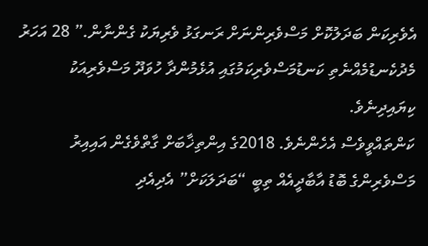އެވެރިކަން ބަދަލުކޮށް މަސްވެރިންނަށް ރަނގަޅު ވެރިޔަކު ގެންނާން.” 28 އަހަރު މެދުކެނޑުމެއްނެތި ކަނޑުމަސްވެރިކަމުގައި އުޅެމުންދާ ހުވަދޫ މަސްވެރިއަކު ކިޔައިދިނެވެ.
ކަންތައްވީވެސް އެހެންނެވެ. 2018ގެ އިންތިޚާބަށް ގާތްވެގެން އައިއިރު މަސްވެރިންގެ ބޮޑު އާބާދީއެއް ތިބީ “ބަދަލަކަށް” އެދިއެދި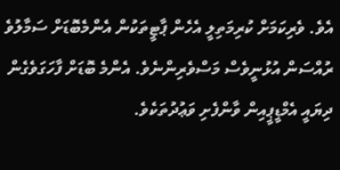އެވެ. ވެރިކަމަށް ކުރިމަތިލީ އެހެން ޕާޓީތަކުން އެންމެބޮޑަށް ސަމާލުވެ ރުއްސަން އުޅުނީވެސް މަސްވެރިންނެވެ. އެންމެ ބޮޑަށް ފާހަގަވެގެން ދިޔައީ އެމްޑީޕީއިން ވާންފެށި ވަޢުދުތަކެވެ.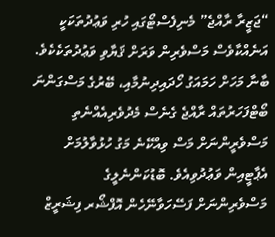“ޖަޒީރާ ރާއްޖެ” މެނިފެސްޓޯގައި ހުރި ވަޢުދުތަކަކީ އަނެއްކާވެސް މަސްވެރިން ވަރަށް ޤަޔާވި ވަޢުދުތަކެކެވެ. ބާނާ މަހަށް ހަމައަގު ހޯދައިދިނުމާއި، ބޭރުގެ މަސްގަންނަ ބޯޓްފަހަރުތައް ރާއްޖެ ގެނެސް މެދުވެރިއެއްނެތި މަސްވެރީންނަށް މަސް ވިއްކޭނެ މަގު ހުޅުވާލުމަށް އެޕާޓީއިން ވަޢުދުވިއެވެ. ބޮޑުކަންނެލީގެ މަސްވެރިންނަށް ފަސޭހަވާނޭހެން އޮފްޝޯރ ފިޝަރީޒް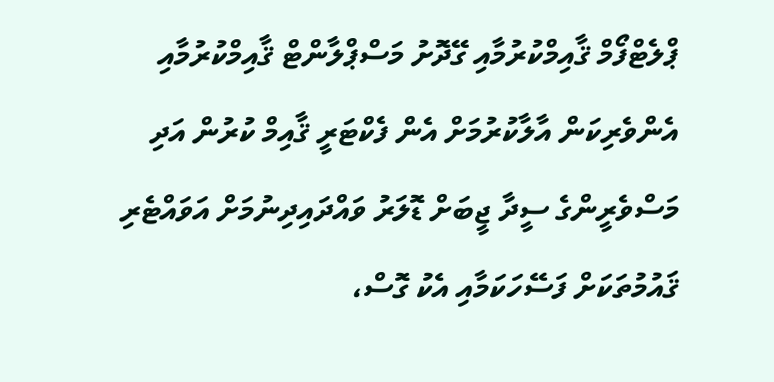ޕްލެޓްފޯމް ޤާއިމްކުރުމާއި ގޭދޮށު މަސްޕްލާންޓް ޤާއިމްކުރުމާއި އެންވެރިކަން އާލާކުރުމަށް އެން ފެކްޓަރީ ޤާއިމް ކުރުން އަދި މަސްވެރީންގެ ސީދާ ޖީބަށް ޑޮލަރު ވައްދައިދިނުމަށް އަވައްޓެރި ޤައުމުތަކަށް ފަސޭހަކަމާއި އެކު ގޮސް،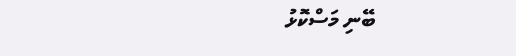ބޭނި މަސްކޮޅު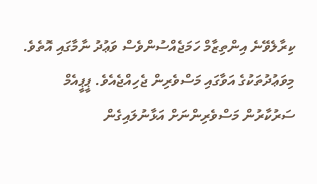ކިރާލެވޭނެ އިންތިޒާމް ހަމަޖެއްސުންވެސް ވަޢުދު ނާމާގައި އޮތެވެ.
މިވަޢުދުތަކުގެ އަވާގައި މަސްވެރިން ޖެހިއްޖެއެވެ. ޕީޕީއެމް ސަރުކާރުން މަސްވެރިންނަށް އަޅާނުލައިގެން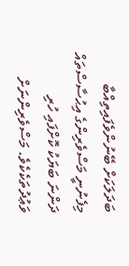ބަދަލަކަށް ބޭނުންވެފައިތިއްބާ މިފެނުނީ މަސްވެރިންގެ އިޙުސާސްތައް ދަންނަ ބަޔަކު ކޮށްފައި ހުރި ވަޢުދުތަކެކެވެ. މަސްވެރިންނަށް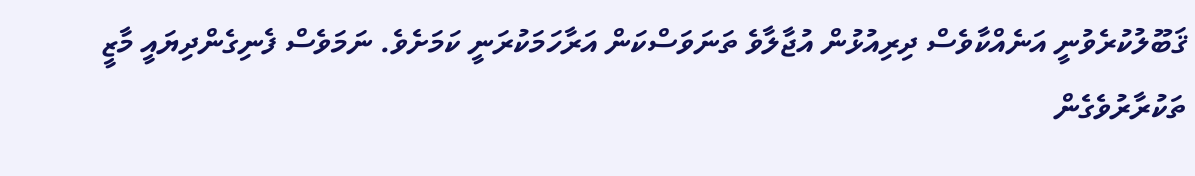ޤަބޫލުކުރެވުނީ އަނެއްކާވެސް ދިރިއުޅުން އުޖާލާވެ ތަނަވަސްކަން އަރާހަމަކުރަނީ ކަމަށެވެ. ނަމަވެސް ފެނިގެންދިޔައީ މާޒީ ތަކުރާރުވެގެން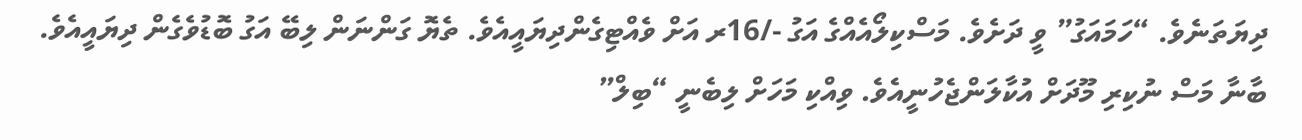ދިޔަތަނެވެ. “ހަމައަގު” ވީ ދަށެވެ. މަސްކިލޯއެއްގެ އަގު -/16ރ އަށް ވެއްޓިގެންދިޔައީއެވެ. ތެޔޮ ގަންނަން ލިބޭ އަގު ބޮޑުވެގެން ދިޔައީއެވެ. ބާނާ މަސް ނުކިރި މޫދަށް އުކާލަންޖެހުނީއެވެ. ވިއްކި މަހަށް ލިބެނީ “ބިލް”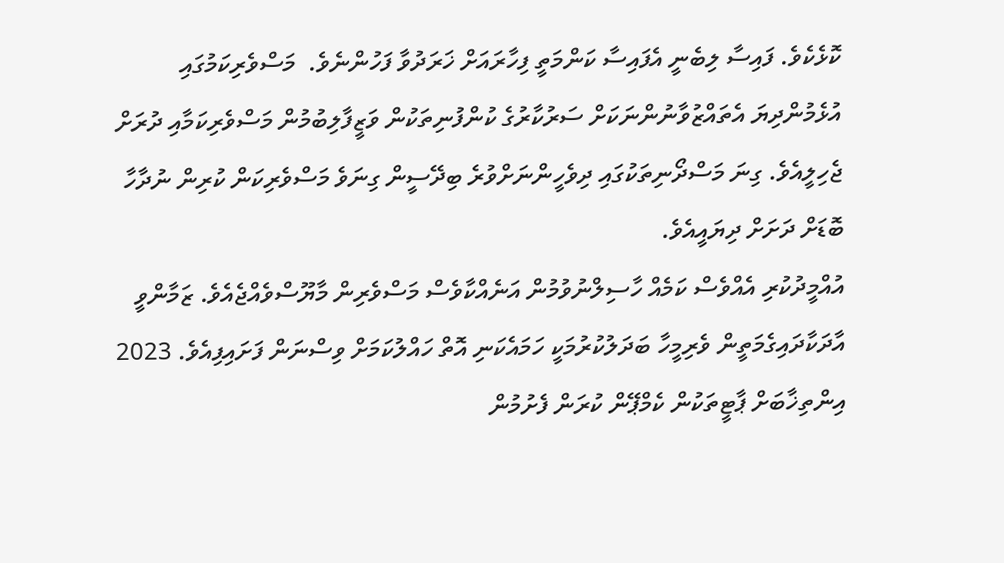ކޮޅެކެވެ. ފައިސާ ލިބެނީ އެފައިސާ ކަންމަތީ ފިހާރައަށް ޚަރަދުވާ ފަހުންނެވެ.  މަސްވެރިކަމުގައި އުޅެމުންދިޔަ އެތައްޒުވާނުންނަކަށް ސަރުކާރުގެ ކުންފުނިތަކުން ވަޒީފާލިބުމުން މަސްވެރިކަމާއި ދުރަށް ޖެހިލީއެވެ. ގިނަ މަސްދޯނިތަކުގައި ދިވެހީންނަށްވުރެ ބިދޭސީން ގިނަވެ މަސްވެރިކަން ކުރިން ނުދާހާ ބޮޑަށް ދަށަށް ދިޔައީއެވެ.
އުއްމީދުކުރި އެއްވެސް ކަމެއް ހާސިލްނުވުމުން އަނެއްކާވެސް މަސްވެރިން މާޔޫސްވެއްޖެއެވެ. ޒަމާންވީ އާދަކާދައިގެމަތީން ވެރިމީހާ ބަދަލުކުރުމަކީ ހަމައެކަނި އޮތް ހައްލުކަމަށް ވިސްނަން ފަށައިފިއެވެ. 2023 އިންތިޚާބަށް ޕާޓީތަކުން ކެމްޕޭން ކުރަން ފެށުމުން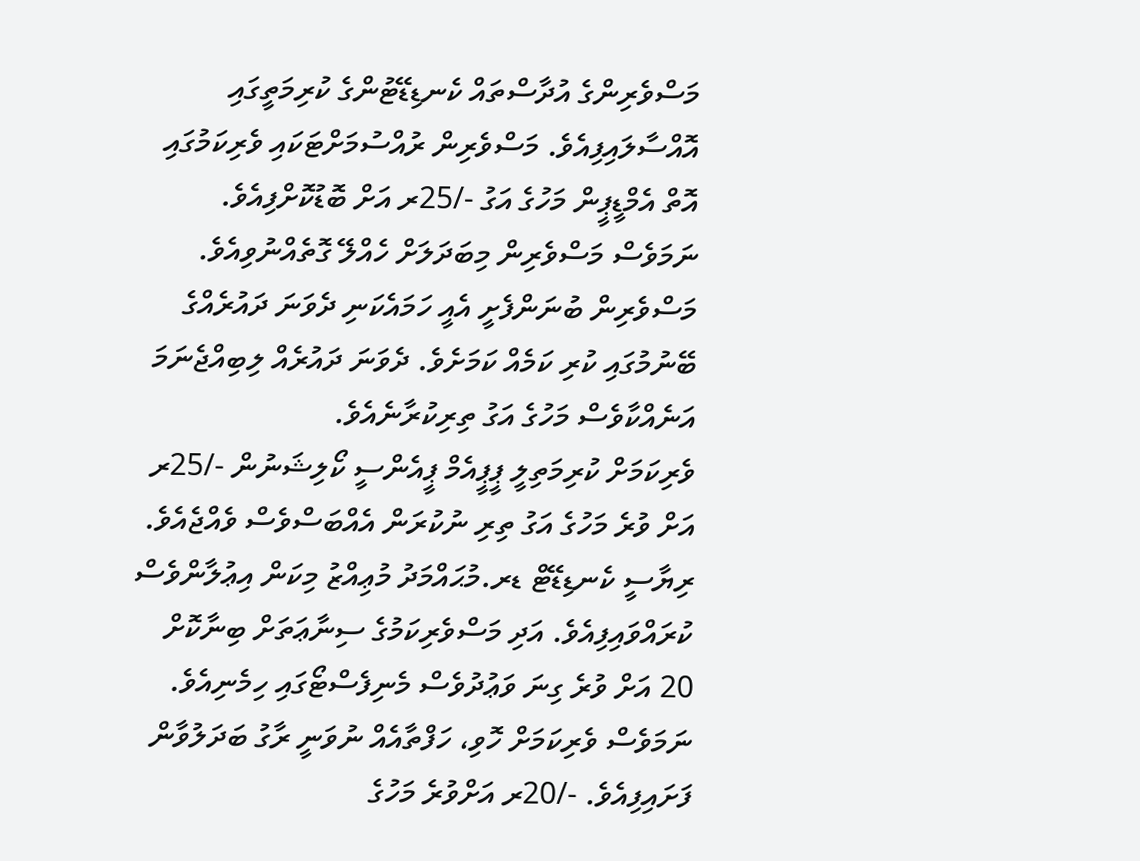މަސްވެރިންގެ އުދާސްތައް ކެނޑިޑޭޓުންގެ ކުރިމަތީގައި އޮއްސާލައިފިއެވެ. މަސްވެރިން ރުއްސުމަށްޓަކައި ވެރިކަމުގައި އޮތް އެމްޑީޕީން މަހުގެ އަގު -/25ރ އަށް ބޮޑުކޮށްފިއެވެ. ނަމަވެސް މަސްވެރިން މިބަދަލަށް ހެއްލޭ ގޮތެއްނުވިއެވެ. މަސްވެރިން ބުނަންފެށީ އެއީ ހަމައެކަނި ދެވަނަ ދައުރެއްގެ ބޭނުމުގައި ކުރި ކަމެއް ކަމަށެވެ. ދެވަނަ ދައުރެއް ލިބިއްޖެނަމަ އަނެއްކާވެސް މަހުގެ އަގު ތިރިކުރާނެއެވެ.
ވެރިކަމަށް ކުރިމަތިލީ ޕީޕީއެމް ޕީއެންސީ ކޯލިޝަނުން -/25ރ އަށް ވުރެ މަހުގެ އަގު ތިރި ނުކުރަން އެއްބަސްވެސް ވެއްޖެއެވެ. ރިޔާސީ ކެނޑިޑޭޓް ޑރ.މުޙައްމަދު މުޢިއްޒު މިކަން އިޢުލާންވެސް ކުރައްވައިފިއެވެ. އަދި މަސްވެރިކަމުގެ ސިނާޢަތަށް ބިނާކޮށް 20 އަށް ވުރެ ގިނަ ވަޢުދުވެސް މެނިފެސްޓޯގައި ހިމެނިއެވެ. ނަމަވެސް ވެރިކަމަށް ހޮވި، ހަފްތާއެއް ނުވަނީ ރާގު ބަދަލުވާން ފަށައިފިއެވެ. -/20ރ އަށްވުރެ މަހުގެ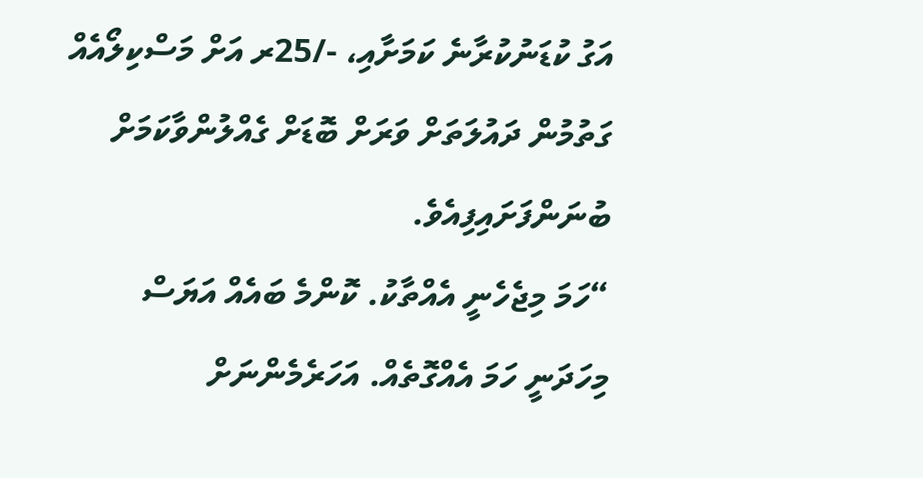އަގު ކުޑަނުކުރާނެ ކަމަށާއި، -/25ރ އަށް މަސްކިލޯއެއް ގަތުމުން ދައުލަތަށް ވަރަށް ބޮޑަށް ގެއްލުންވާކަމަށް  ބުނަންފަށައިފިއެވެ.
“ހަމަ މިޖެހެނީ އެއްތާކު. ކޮންމެ ބައެއް އަޔަސް މިހަދަނީ ހަމަ އެއްގޮތެއް. އަހަރެމެންނަށް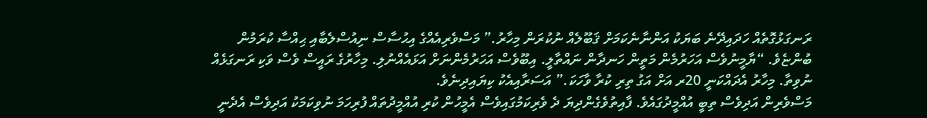ރަނގަޅުގޮތެއް ހަދައިދޭނެ ބަޔަކު އަންނާނެކަމަށް ޤަބޫލެއް ނުކުރަން މިހާރު.” މަސްވެރިއެއްގެ އިޙުސާސް ނިއުސްލެބާއި ޙިއްސާ ކުރަމުން ބުންޏެވެ. “ޔާމީނުވެސް އަހަރުމެން މަތީން ހަނދާން ނައްތާލީ. އިބޫވެސް އަހަރުމެންނަށް އަޅައެއްނުލި. މިހާރުގެ ރައީސް ވެސް ވަކި ރަނގަޅެއް ނުވިތާ. މިހާރު އެދައްކަނީ 20ރ އަށް އަގު ތިރި ކުރާ ވާހަކަ.” އަސަރާއިއެކު ކިޔައިދިނެވެ.
މަސްވެރިން އަދިވެސް ތިބީ އުއްމީދުގައެވެ. ފާއިތުވެގެންދިޔަ ދެ ވެރިކަމުގައިވެސް އެމީހުން ކުރި އުއްމީދުތައް ފުރިހަމަ ނުވިކަމަކު އަދިވެސް އެދެނީ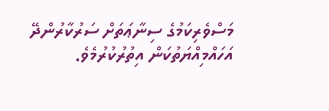މަސްވެރިކަމުގެ ސިނާޢަތަށް ސަރުކާރުންދޭ އަހައްމިއްޔަތުކަން އިތުރުކުރުމެވެ.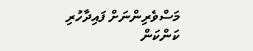މަސްވެރިންނަށް ފައިދާހުރި ކަންކަން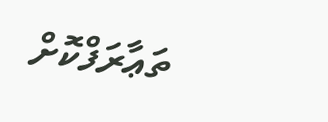ތަޢާރަފްކޮށް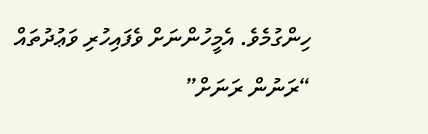ހިންގުމެވެ. އެމީހުންނަށް ވެފައިހުރި ވަޢުދުތައް “ރަނުން ރަނަށް”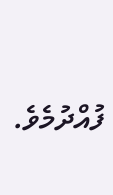ފުއްދުމެވެ.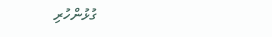ގުޅުންހުރި